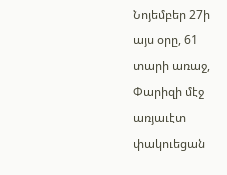Նոյեմբեր 27ի այս օրը, 61 տարի առաջ, Փարիզի մէջ առյաւէտ փակուեցան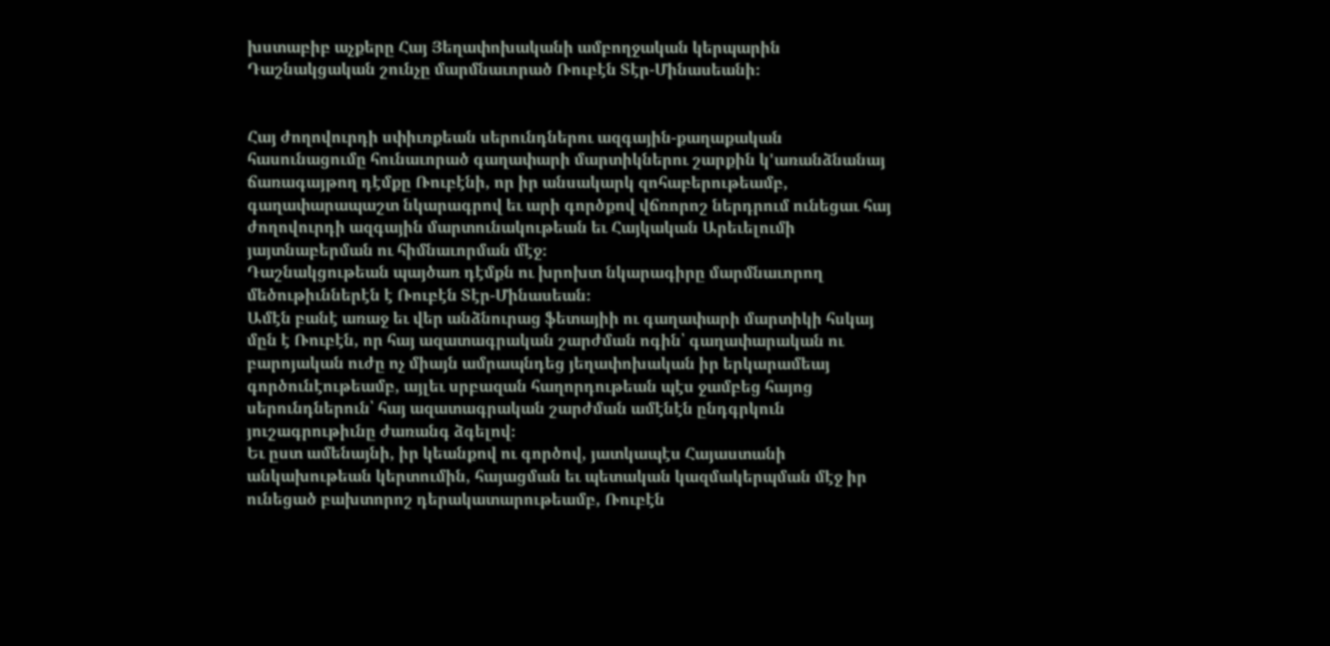խստաբիբ աչքերը Հայ Յեղափոխականի ամբողջական կերպարին Դաշնակցական շունչը մարմնաւորած Ռուբէն Տէր-Մինասեանի։


Հայ ժողովուրդի սփիւռքեան սերունդներու ազգային-քաղաքական հասունացումը հունաւորած գաղափարի մարտիկներու շարքին կ'առանձնանայ ճառագայթող դէմքը Ռուբէնի, որ իր անսակարկ զոհաբերութեամբ, գաղափարապաշտ նկարագրով եւ արի գործքով վճռորոշ ներդրում ունեցաւ հայ ժողովուրդի ազգային մարտունակութեան եւ Հայկական Արեւելումի յայտնաբերման ու հիմնաւորման մէջ։
Դաշնակցութեան պայծառ դէմքն ու խրոխտ նկարագիրը մարմնաւորող մեծութիւններէն է Ռուբէն Տէր-Մինասեան։
Ամէն բանէ առաջ եւ վեր անձնուրաց ֆետայիի ու գաղափարի մարտիկի հսկայ մըն է Ռուբէն, որ հայ ազատագրական շարժման ոգին՝ գաղափարական ու բարոյական ուժը ոչ միայն ամրապնդեց յեղափոխական իր երկարամեայ գործունէութեամբ, այլեւ սրբազան հաղորդութեան պէս ջամբեց հայոց սերունդներուն՝ հայ ազատագրական շարժման ամէնէն ընդգրկուն յուշագրութիւնը ժառանգ ձգելով։
Եւ ըստ ամենայնի, իր կեանքով ու գործով, յատկապէս Հայաստանի անկախութեան կերտումին, հայացման եւ պետական կազմակերպման մէջ իր ունեցած բախտորոշ դերակատարութեամբ, Ռուբէն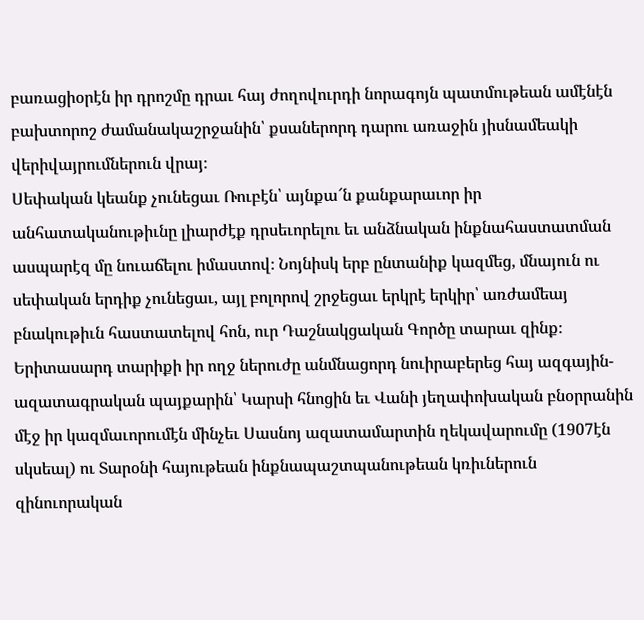բառացիօրէն իր դրոշմը դրաւ հայ ժողովուրդի նորագոյն պատմութեան ամէնէն բախտորոշ ժամանակաշրջանին՝ քսաներորդ դարու առաջին յիսնամեակի վերիվայրումներուն վրայ։
Սեփական կեանք չունեցաւ Ռուբէն՝ այնքա՜ն քանքարաւոր իր անհատականութիւնը լիարժէք դրսեւորելու եւ անձնական ինքնահաստատման ասպարէզ մը նուաճելու իմաստով։ Նոյնիսկ երբ ընտանիք կազմեց, մնայուն ու սեփական երդիք չունեցաւ, այլ բոլորով շրջեցաւ երկրէ երկիր՝ առժամեայ բնակութիւն հաստատելով հոն, ուր Դաշնակցական Գործը տարաւ զինք։
Երիտասարդ տարիքի իր ողջ ներուժը անմնացորդ նուիրաբերեց հայ ազգային-ազատագրական պայքարին՝ Կարսի հնոցին եւ Վանի յեղափոխական բնօրրանին մէջ իր կազմաւորումէն մինչեւ Սասնոյ ազատամարտին ղեկավարումը (1907էն սկսեալ) ու Տարօնի հայութեան ինքնապաշտպանութեան կռիւներուն զինուորական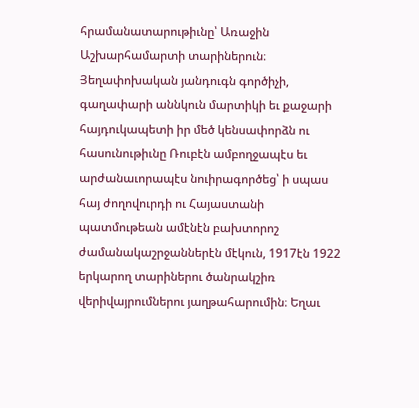հրամանատարութիւնը՝ Առաջին Աշխարհամարտի տարիներուն։
Յեղափոխական յանդուգն գործիչի, գաղափարի աննկուն մարտիկի եւ քաջարի հայդուկապետի իր մեծ կենսափորձն ու հասունութիւնը Ռուբէն ամբողջապէս եւ արժանաւորապէս նուիրագործեց՝ ի սպաս հայ ժողովուրդի ու Հայաստանի պատմութեան ամէնէն բախտորոշ ժամանակաշրջաններէն մէկուն, 1917էն 1922 երկարող տարիներու ծանրակշիռ վերիվայրումներու յաղթահարումին։ Եղաւ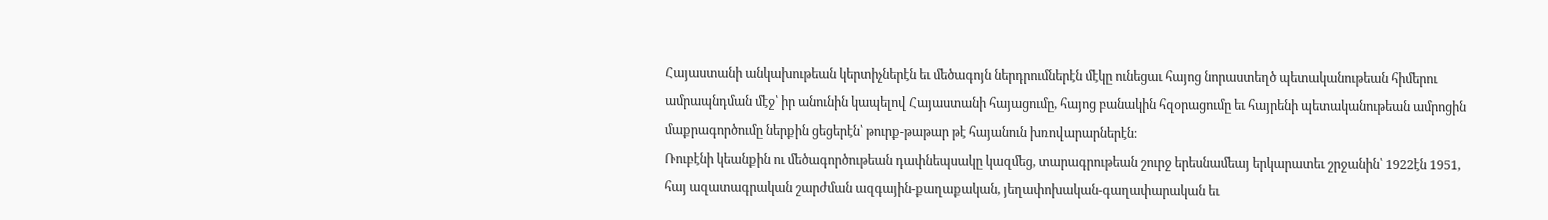Հայաստանի անկախութեան կերտիչներէն եւ մեծագոյն ներդրումներէն մէկը ունեցաւ հայոց նորաստեղծ պետականութեան հիմերու ամրապնդման մէջ՝ իր անունին կապելով Հայաստանի հայացումը, հայոց բանակին հզօրացումը եւ հայրենի պետականութեան ամրոցին մաքրագործումը ներքին ցեցերէն՝ թուրք-թաթար թէ հայանուն խռովարարներէն։
Ռուբէնի կեանքին ու մեծագործութեան դափնեպսակը կազմեց, տարագրութեան շուրջ երեսնամեայ երկարատեւ շրջանին՝ 1922էն 1951, հայ ազատագրական շարժման ազգային-քաղաքական, յեղափոխական-գաղափարական եւ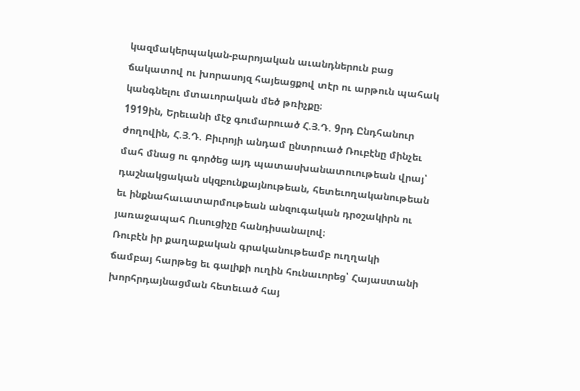կազմակերպական-բարոյական աւանդներուն բաց ճակատով ու խորասոյզ հայեացքով տէր ու արթուն պահակ կանգնելու մտաւորական մեծ թռիչքը։
1919ին, Երեւանի մէջ գումարուած Հ.Յ.Դ. 9րդ Ընդհանուր ժողովին, Հ.Յ.Դ. Բիւրոյի անդամ ընտրուած Ռուբէնը մինչեւ մահ մնաց ու գործեց այդ պատասխանատուութեան վրայ՝ դաշնակցական սկզբունքայնութեան, հետեւողականութեան եւ ինքնահաւատարմութեան անզուգական դրօշակիրն ու յառաջապահ Ուսուցիչը հանդիսանալով։
Ռուբէն իր քաղաքական գրականութեամբ ուղղակի ճամբայ հարթեց եւ գալիքի ուղին հունաւորեց՝ Հայաստանի խորհրդայնացման հետեւած հայ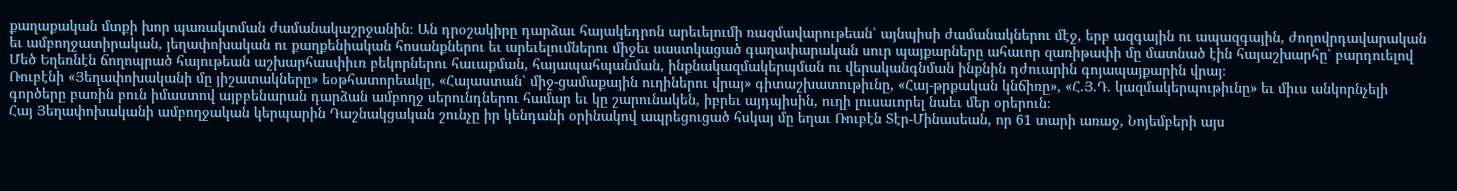քաղաքական մտքի խոր պառակտման ժամանակաշրջանին։ Ան դրօշակիրը դարձաւ հայակեդրոն արեւելումի ռազմավարութեան՝ այնպիսի ժամանակներու մէջ, երբ ազգային ու ապազգային, ժողովրդավարական եւ ամբողջատիրական, յեղափոխական ու քաղքենիական հոսանքներու եւ արեւելումներու միջեւ սաստկացած գաղափարական սուր պայքարները ահաւոր զառիթափի մը մատնած էին հայաշխարհը՝ բարդուելով Մեծ Եղեռնէն ճողոպրած հայութեան աշխարհասփիւռ բեկորներու հաւաքման, հայապահպանման, ինքնակազմակերպման ու վերականգնման ինքնին դժուարին գոյապայքարին վրայ։
Ռուբէնի «Յեղափոխականի մը յիշատակները» եօթհատորեակը, «Հայաստան՝ միջ-ցամաքային ուղիներու վրայ» գիտաշխատութիւնը, «Հայ-թրքական կնճիռը», «Հ.Յ.Դ. կազմակերպութիւնը» եւ միւս անկորնչելի գործերը բառին բուն իմաստով այբբենարան դարձան ամբողջ սերունդներու համար եւ կը շարունակեն, իբրեւ այդպիսին, ուղի լուսաւորել նաեւ մեր օրերուն։
Հայ Յեղափոխականի ամբողջական կերպարին Դաշնակցական շունչը իր կենդանի օրինակով ապրեցուցած հսկայ մը եղաւ Ռուբէն Տէր-Մինասեան, որ 61 տարի առաջ, Նոյեմբերի այս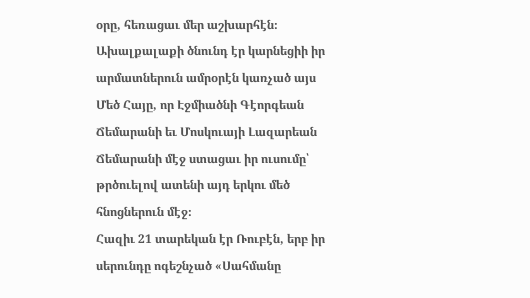օրը, հեռացաւ մեր աշխարհէն։
Ախալքալաքի ծնունդ էր կարնեցիի իր արմատներուն ամրօրէն կառչած այս Մեծ Հայը, որ Էջմիածնի Գէորգեան Ճեմարանի եւ Մոսկուայի Լազարեան Ճեմարանի մէջ ստացաւ իր ուսումը՝ թրծուելով ատենի այդ երկու մեծ հնոցներուն մէջ։
Հազիւ 21 տարեկան էր Ռուբէն, երբ իր սերունդը ոգեշնչած «Սահմանը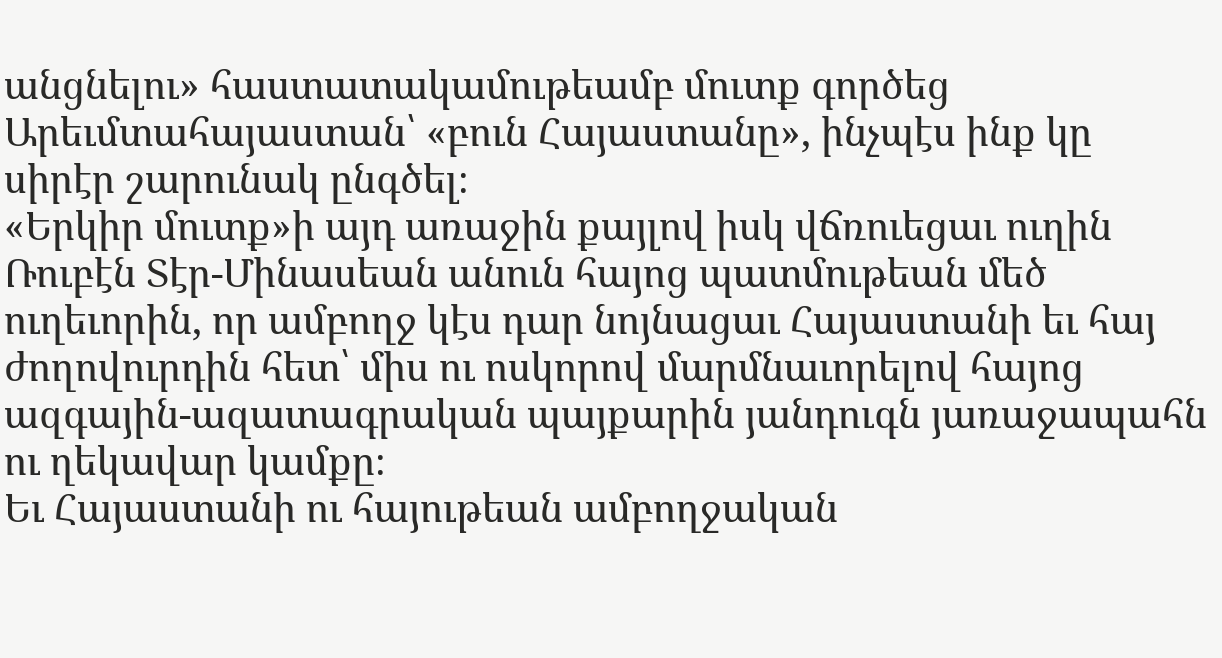անցնելու» հաստատակամութեամբ մուտք գործեց Արեւմտահայաստան՝ «բուն Հայաստանը», ինչպէս ինք կը սիրէր շարունակ ընգծել։
«Երկիր մուտք»ի այդ առաջին քայլով իսկ վճռուեցաւ ուղին Ռուբէն Տէր-Մինասեան անուն հայոց պատմութեան մեծ ուղեւորին, որ ամբողջ կէս դար նոյնացաւ Հայաստանի եւ հայ ժողովուրդին հետ՝ միս ու ոսկորով մարմնաւորելով հայոց ազգային-ազատագրական պայքարին յանդուգն յառաջապահն ու ղեկավար կամքը։
Եւ Հայաստանի ու հայութեան ամբողջական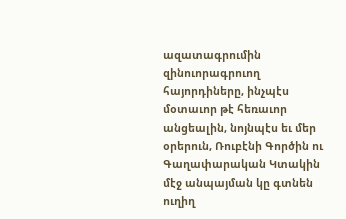ազատագրումին զինուորագրուող հայորդիները, ինչպէս մօտաւոր թէ հեռաւոր անցեալին, նոյնպէս եւ մեր օրերուն, Ռուբէնի Գործին ու Գաղափարական Կտակին մէջ անպայման կը գտնեն ուղիղ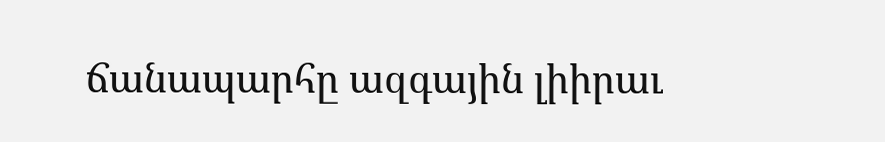ճանապարհը ազգային լիիրաւ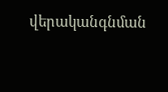վերականգնման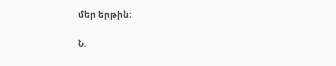մեր երթին։

Ն.